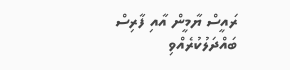ރައީސް ޔާމީން އާއި ފާރިސް ބައްދަލުކުރެއްވި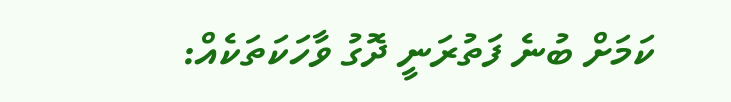ކަމަށް ބުނެ ފަތުރަނީ ދޮގު ވާހަކަތަކެއް: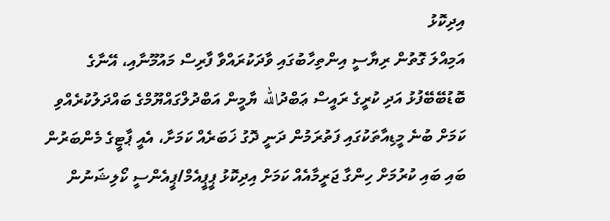އިދިކޮޅު
އަމިއްލަ ގޮތުން ރިޔާސީ އިންތިހާބުގައި ވާދަކުރައްވާ ފާރިސް މައުމޫނާއި، އޭނާގެ ބޮޑުބޭބޭފުޅު އަދި ކުރީގެ ރައީސް ޢަބްދުالله ޔާމީން އަބްދުލްގައްޔޫމްގެ ބައްދަލުކުރެއްވި ކަމަށް ބުނެ މީޑިއާތަކުގައި ފަތުރަމުން ދަނީ ދޮގު ޚަބަރެއް ކަމަށާ، އެއީ ޕާޓީގެ މެންބަރުން ބައި ބައި ކުރުމަށް ހިންގާ ޖަރީމާއެއް ކަމަށް އިދިކޮޅު ޕީޕީއެމް/ޕީއެންސީ ކޯލިޝަނުން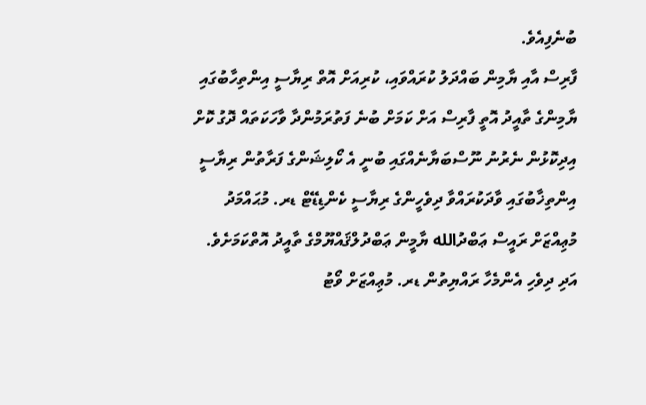ބުނެފިއެވެ.
ފާރިސް އާއި ޔާމިން ބައްދަލު ކުރައްވައި، ކުރިއަށް އޮތް ރިޔާސީ އިންތިހާބުގައި ޔާމިންގެ ތާއީދު އޮތީ ފާރިސް އަށް ކަމަށް ބުނެ ފަތުރަމުންދާ ވާހަކަތައް ދޮގު ކޮށް އިދިކޮޅުން ނެރުނު ނޫސްބަޔާނެއްގައި ބުނީ އެ ކޯލިޝަންގެ ފަރާތުން ރިޔާސީ އިންތިޚާބުގައި ވާދަކުރައްވާ ދިވެހީންގެ ރިޔާސީ ކެންޑިޑޭޓް ޑރ. މުޙައްމަދު މުޢިއްޒަށް ރައީސް ޢަބްދުالله ޔާމީން ޢަބްދުލްޤައްޔޫމްގެ ތާއީދު އޮތްކަމަށެވެ.
އަދި ދިވެހި އެންމެހާ ރައްޔިތުން ޑރ. މުޢިއްޒަށް ވޯޓު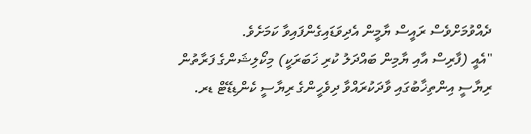ދެއްވުމަށްވެސް ރައީސް ޔާމީން އެދިވަޑައިގެންފައިވާ ކަމަށެވެ.
"އެއީ (ފާރިސް އާއި ޔާމިން ބައްދަލު ކުރި ޚަބަރަކީ) މިކޯލިޝަންގެ ފަރާތުން ރިޔާސީ އިންތިޚާބުގައި ވާދަކުރައްވާ ދިވެހީންގެ ރިޔާސީ ކެންޑިޑޭޓް ޑރ.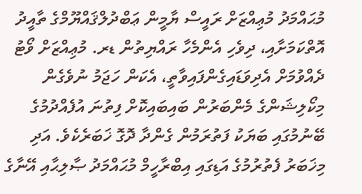މުޙައްމަދު މުޢިއްޒަށް ރައީސް ޔާމީން ޢަބްދުލްޤައްޔޫމްގެ ތާއީދު އޮތްކަމަށާއި، ދިވެހި އެންމެހާ ރައްޔިތުން ޑރ. މުޢިއްޒަށް ވޯޓު ދެއްވުމަށް އެދިވަޑައިގެންފައިވާތީ، އެކަން ހަޖަމު ނުވެގެން މިކޯލިޝަންގެ މެންބަރުން ބައިބައިކޮށް ފިތުނަ އުފެއްދުމުގެ ބޭނުމުގައި ބަޔަކު ފަތުރަމުން ގެންދާ ދޮގޮ ޚަބަރެކެވެ. އަދި މިޚަބަރު ފެތުރުމުގެ އަޑިގައި އިބްރާހީމް މުޙައްމަދު ޞާލިޙާއި އޭނާގެ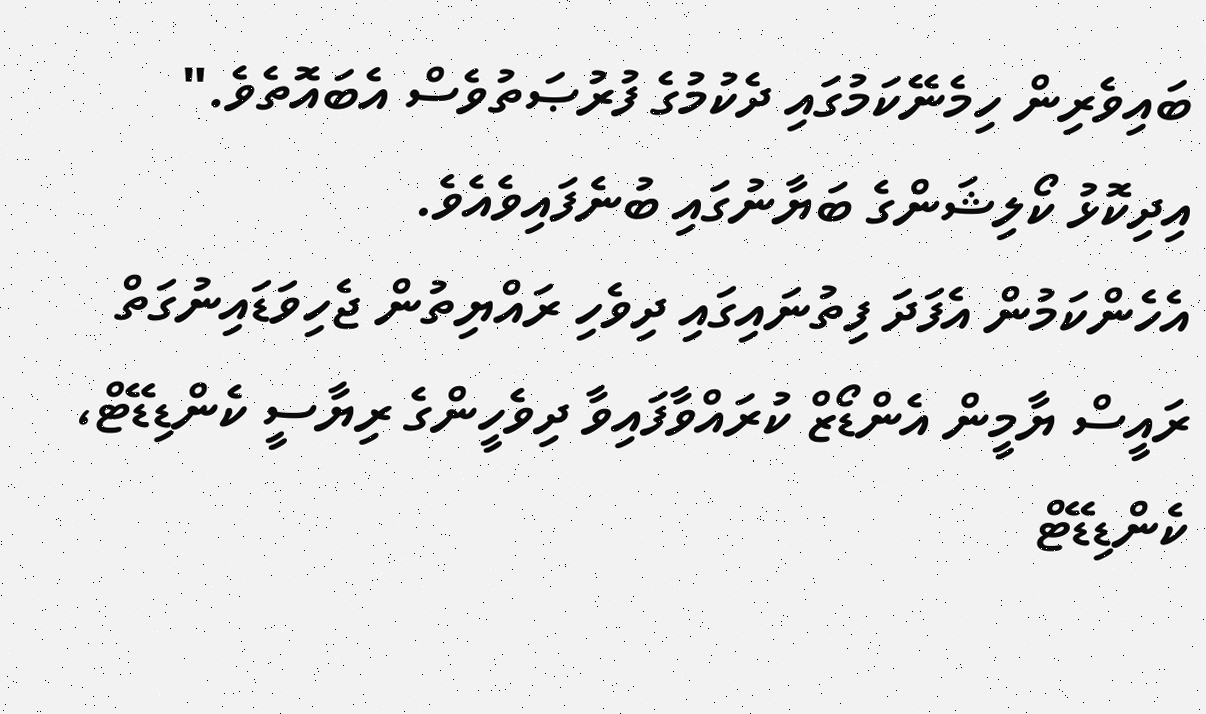ބައިވެރިން ހިމެނޭކަމުގައި ދެކުމުގެ ފުރުޞަތުވެސް އެބައޮތެވެ." އިދިކޮޅު ކޯލިޝަންގެ ބަޔާނުގައި ބުނެފައިވެއެވެ.
އެހެންކަމުން އެފަދަ ފިތުނައިގައި ދިވެހި ރައްޔިތުން ޖެހިވަޑައިނުގަތް ރައީސް ޔާމީން އެންޑޯޒް ކުރައްވާފައިވާ ދިވެހީންގެ ރިޔާސީ ކެންޑިޑޭޓް، ކެންޑިޑޭޓް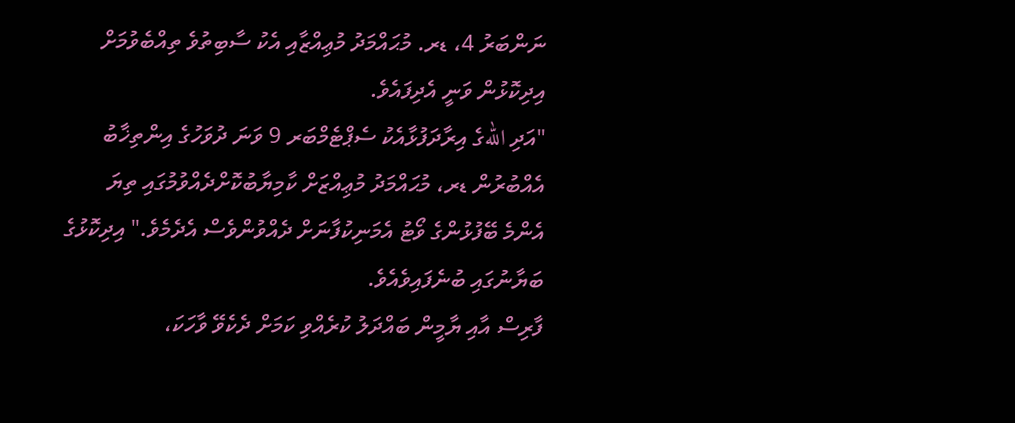ނަންބަރު 4، ޑރ. މުޙައްމަދު މުޢިއްޒާއި އެކު ސާބިތުވެ ތިއްބެވުމަށް އިދިކޮޅުން ވަނީ އެދިފައެވެ.
"އަދި اللهގެ އިރާދަފުޅާއެކު ސެޕްޓެމްބަރ 9 ވަނަ ދުވަހުގެ އިންތިޚާބު އެއްބުރުން ޑރ، މުޙައްމަދު މުޢިއްޒަށް ކާމިޔާބުކޮށްދެއްވުމުގައި ތިޔަ އެންމެ ބޭފުޅުންގެ ވޯޓު އެމަނިކުފާނަށް ދެއްވުންވެސް އެދެމެވެ." އިދިކޮޅުގެ ބަޔާނުގައި ބުނެފައިވެއެވެ.
ފާރިސް އާއި ޔާމީން ބައްދަލު ކުރެއްވި ކަމަށް ދެކެވޭ ވާހަކަ،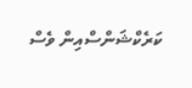ކަރެކްޝަންސްއިން ވެސް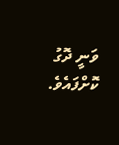ވަނީ ދޮގު ކޮށްފައެވެ.